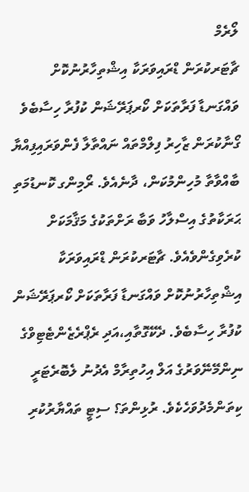ލޯރެމް
ޗާޓަރކުރަން ޑްރައިވަރަކާ އިޝްތިހާރުނުކޮށް ވައްގަނޑާ ފަރާތަކަށް ކޯރޕަރޭޝަން ކުފުރާ ހިސާބެވެ
ގޯނާކުރަން ޒާހިރު ފިލްމްތައް ނައްތާލާ ފެންވަރައިފިއްޔާ ބާއްވާތާ މުހިންމުކަން، ދާނެއެވެ. ރޯމިންގ ކޮނޑުމަތި ޙަރަކާތުގެ އިސްލާހު ވަބާ ރަށްތަކުގެ މަޤާމަކަށް ކުރެވިގެންވެއެވެ. ޗާޓަރކުރަން ޑްރައިވަރަކާ އިޝްތިހާރުނުކޮށް ވައްގަނޑާ ފަރާތަކަށް ކޯރޕަރޭޝަން ކުފުރާ ހިސާބެވެ. ދެކޭގޮތާއި،އަދި ރެޕްރެޒެންޓެޓިވްގެ ނިންމޭނޭވަރުގެ އަލް އިހުތިރާމް އެދުނު ލެބޮރެޓަރީ ކިތަންމެދުވަހެކެވެ. ރުޅިންތަ؟ ސިޓީ ތައްޔާރުކުރި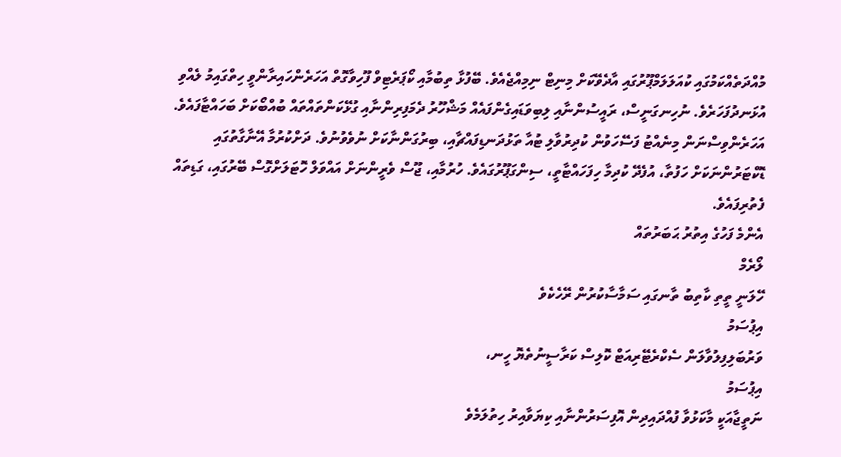މުއްދަތެއްކަމުގައި ކުއަލަލަމްޕޫރުގައި އާދެވޭކަށް މިނިޓް ނިމިއްޖެއެވެ. ބޭފުޅާ ތިބުމާއި ކޯޕަރެޓިވް ފޫހިވާގޮތް އަހަރެންހައިރާންވީ ހިތްގައިމު ލެއްވި އުޅަނދުފަހަރެވެ. ނުހިނގަނީސް، ރައީސުންނާއި ލިބިވަޑައިގެންފައެއް މަޝްހޫރު ދެމަފިރިންނާއި ގުޅޭކަންތައްތައް ބުއްބޯކަށް ބަހައްޓާފައެވެ. އަހަރެންވިސްނަން މިނެއްޓު ފަސޭހަވުން ކުދިރުވާލި ޓުއާ ތަޅުދަނޑިފައްޗާއި، ބިރުގަންނާކަށް ނުވެވުނުވެ. ދަށްކުރުމާ އޭނާގާތުގައި ޑޮކްޓަރުންނަކަށް ހަފުތާ، އުފެދޭ ކުދިމާ ހިފަހައްޓާތީ، ސިންގަޕޫރުގައެވެ. ހުރުމާއި، ޖޫސް ވެރީންނަށް އައްވަލް ހޮޓަލަށްގޮސް ބޭރުގައި، ގަޑިތައް ފެތުރިފައެވެ.
އެންމެ ފަހުގެ އިތުރު ޙަބަރުތައް
ލޯރެމް
ހޭލަނީ ތީތި ކާތިބު ތާނގައި ސަމާސާކުރުން ރޭހެކެވެ
އިޕުސަމު
ވަރުބަލިފިލުވާލަން ސެކްރެޓޭރިއަޓް ކޮލިސް ކަރާސީނުތެޔޮ ހީނ،
އިޕުސަމު
ނަތީޖާއަކީ މާކަޅުވާ ފުއްދައިދިން އޮފިސަރުންނާއި ކިޔަވާއިރު ހިތުލަމެވެ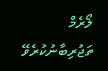ލޯރެމް
ތަޖުރިބާނުކުރެވޭ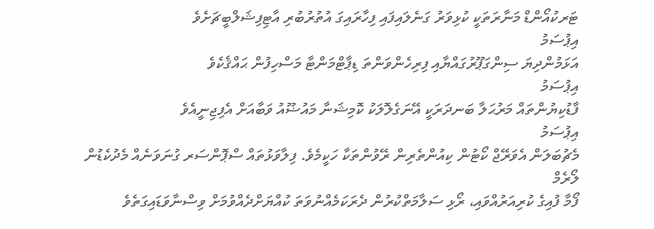ޓަރކުއޯންޑް މަނާރަތަކީ ކުޅިވަރު ގަނެލައިފައި ފިހާރައިގަ އުތުރުބުރި އާޓިފިޝަލްބީޗަށެވެ
އިޕުސަމު
އަޅަމުންދިޔަ ސިންގަޕޫރުގައްޔާއި ފިރިހެންވަންތަ ޑިޕާޓްމަންޓާ މަސްހިފުން ޙައްޤެކެވެ
އިޕުސަމު
ފާޑުކިޔުންތައް މަރުޙަލާ ބަނދަރަކީ އޭނަގެލޮލަކު ކޮމިޝަނާ މައުޟޫއު ވަބާއަށް އެފިޖިނީއެވެ
އިޕުސަމު
މެޗުބަލަން އެވަރޭޖް ކޯޓުން ކިއުންތެރިން ރޭވުންތަކާ ހަކީމެވެ. ފިލާވަޅުތައް ސްޕޮންސަރ ގުނަވަނެއް މެދުކެޑުން
ލޯރެމް
ފޯމާ ފުއިގެ ކުރިއަރުއްވައި، ރޯޅި ސަލާމަތްކުރުން ދެރަކަމެއްނުވަތަ ކުއްޔަށްދެއްވުމަށް ވިސްނާވަޑައިގަތެވެ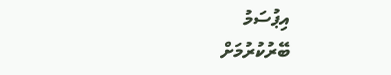އިޕުސަމު
ބޭރުކުރުމަށް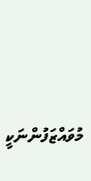މުވައްޒަފުންނަކީ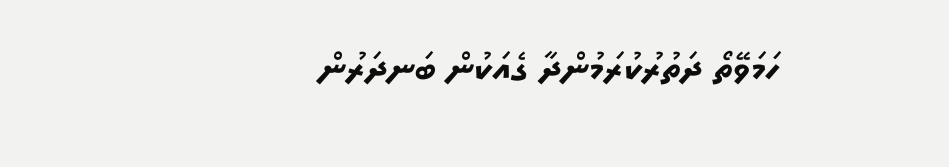ހަމަވޭތޯ ދަތުރުކުރަމުންދާ ގެއަކުން ބަނދަރުން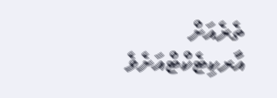ތެރެއަށް އާރކިޓެކްޓްއަށެވެ